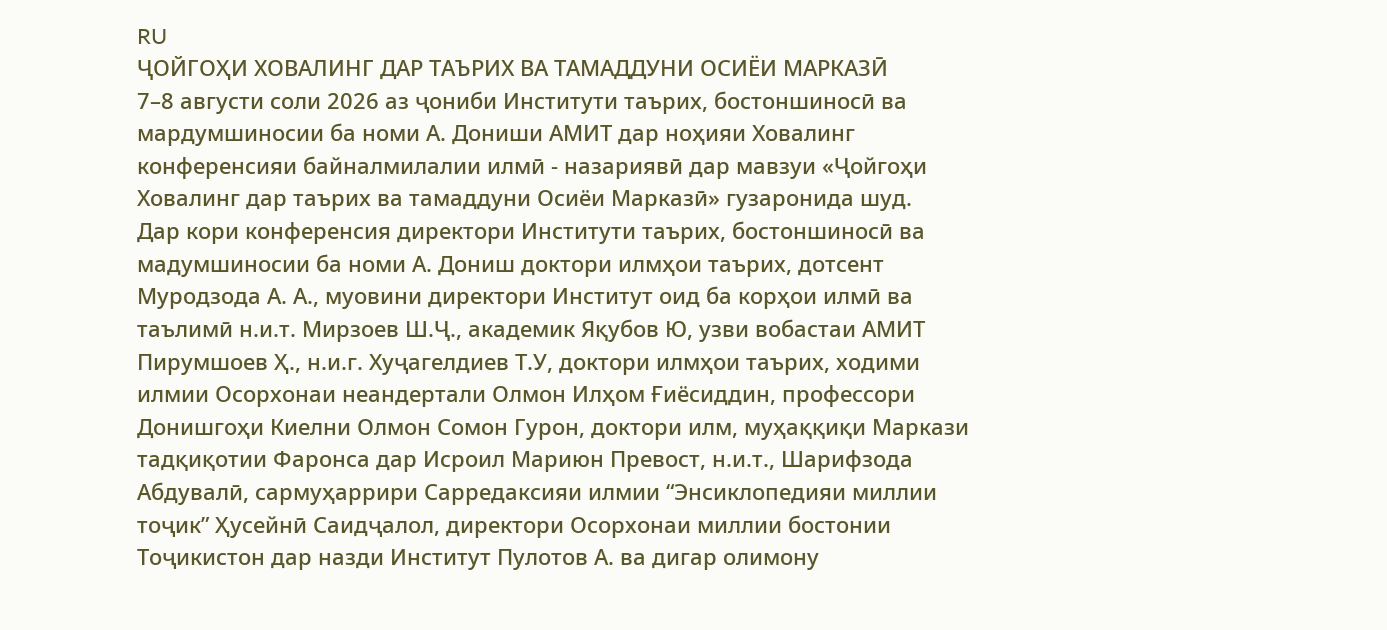RU
ҶОЙГОҲИ ХОВАЛИНГ ДАР ТАЪРИХ ВА ТАМАДДУНИ ОСИЁИ МАРКАЗӢ
7–8 августи соли 2026 аз ҷониби Институти таърих, бостоншиносӣ ва мардумшиносии ба номи А. Дониши АМИТ дар ноҳияи Ховалинг конференсияи байналмилалии илмӣ - назариявӣ дар мавзуи «Ҷойгоҳи Ховалинг дар таърих ва тамаддуни Осиёи Марказӣ» гузаронида шуд.
Дар кори конференсия директори Институти таърих, бостоншиносӣ ва мадумшиносии ба номи А. Дониш доктори илмҳои таърих, дотсент Муродзода А. А., муовини директори Институт оид ба корҳои илмӣ ва таълимӣ н.и.т. Мирзоев Ш.Ҷ., академик Яқубов Ю, узви вобастаи АМИТ Пирумшоев Ҳ., н.и.г. Хуҷагелдиев Т.У, доктори илмҳои таърих, ходими илмии Осорхонаи неандертали Олмон Илҳом Ғиёсиддин, профессори Донишгоҳи Киелни Олмон Сомон Гурон, доктори илм, муҳаққиқи Маркази тадқиқотии Фаронса дар Исроил Мариюн Превост, н.и.т., Шарифзода Абдувалӣ, сармуҳаррири Сарредаксияи илмии “Энсиклопедияи миллии тоҷик” Ҳусейнӣ Саидҷалол, директори Осорхонаи миллии бостонии Тоҷикистон дар назди Институт Пулотов А. ва дигар олимону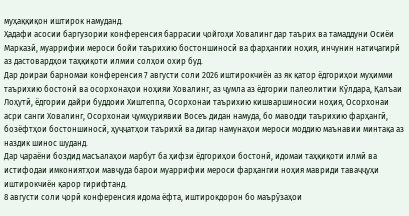муҳаққиқон иштирок намуданд.
Ҳадафи асосии баргузории конференсия баррасии ҷойгоҳи Ховалинг дар таърих ва тамаддуни Осиёи Марказӣ, муаррифии мероси бойи таърихию бостоншиносӣ ва фарҳангии ноҳия, инчунин натиҷагирӣ аз дастовардҳои таҳқиқоти илмии солҳои охир буд.
Дар доираи барномаи конференсия 7 августи соли 2026 иштирокчиён аз як қатор ёдгориҳои муҳимми таърихию бостонӣ ва осорхонаҳои ноҳияи Ховалинг, аз ҷумла аз ёдгории палеолитии Кӯлдара, Қалъаи Лоҳутӣ, ёдгории дайри буддоии Хиштеппа, Осорхонаи таърихию кишваршиносии ноҳия, Осорхонаи асри санги Ховалинг, Осорхонаи ҷумҳуриявии Восеъ дидан намуда, бо маводди таърихию фарҳангӣ, бозёфтҳои бостоншиносӣ, ҳуҷҷатҳои таърихӣ ва дигар намунаҳои мероси моддию маънавии минтақа аз наздик шинос шуданд.
Дар ҷараёни боздид масъалаҳои марбут ба ҳифзи ёдгориҳои бостонӣ, идомаи таҳқиқоти илмӣ ва истифодаи имкониятҳои мавҷуда барои муаррифии мероси фарҳангии ноҳия мавриди таваҷҷуҳи иштирокчиён қарор гирифтанд.
8 августи соли ҷорӣ конференсия идома ёфта, иштирокдорон бо маърӯзаҳои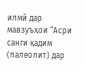илмӣ дар мавзуъҳои “Асри санги қадим (палеолит) дар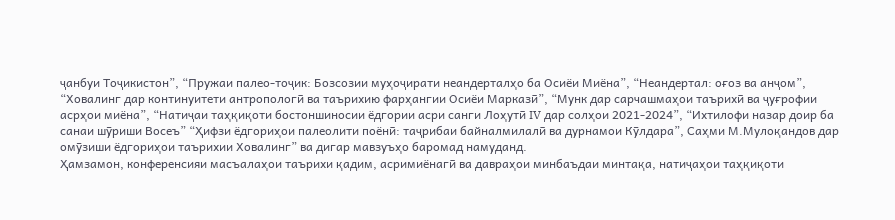ҷанбуи Тоҷикистон”, “Пружаи палео-тоҷик: Бозсозии муҳоҷирати неандерталҳо ба Осиёи Миёна”, “Неандертал: оғоз ва анҷом”, “Ховалинг дар континуитети антропологӣ ва таърихию фарҳангии Осиёи Марказӣ”, “Мунк дар сарчашмаҳои таърихӣ ва ҷуғрофии асрҳои миёна”, “Натиҷаи таҳқиқоти бостоншиносии ёдгории асри санги Лоҳутӣ IV дар солҳои 2021-2024”, “Ихтилофи назар доир ба санаи шӯриши Восеъ” “Ҳифзи ёдгориҳои палеолити поёнӣ: таҷрибаи байналмилалӣ ва дурнамои Кӯлдара”, Саҳми М.Мулоқандов дар омӯзиши ёдгориҳои таърихии Ховалинг” ва дигар мавзуъҳо баромад намуданд.
Ҳамзамон, конференсияи масъалаҳои таърихи қадим, асримиёнагӣ ва давраҳои минбаъдаи минтақа, натиҷаҳои таҳқиқоти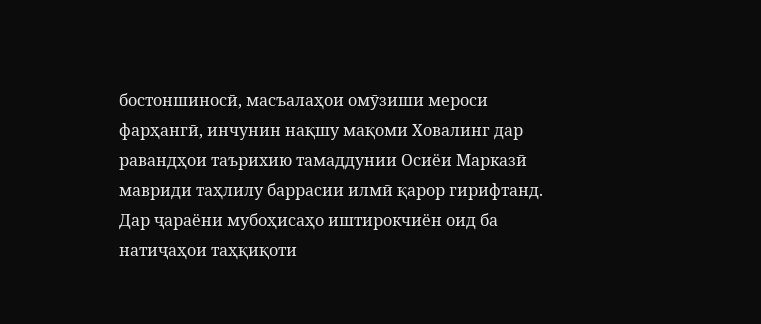бостоншиносӣ, масъалаҳои омӯзиши мероси фарҳангӣ, инчунин нақшу мақоми Ховалинг дар равандҳои таърихию тамаддунии Осиёи Марказӣ мавриди таҳлилу баррасии илмӣ қарор гирифтанд.
Дар ҷараёни мубоҳисаҳо иштирокчиён оид ба натиҷаҳои таҳқиқоти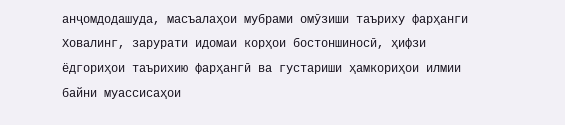анҷомдодашуда, масъалаҳои мубрами омӯзиши таъриху фарҳанги Ховалинг, зарурати идомаи корҳои бостоншиносӣ, ҳифзи ёдгориҳои таърихию фарҳангӣ ва густариши ҳамкориҳои илмии байни муассисаҳои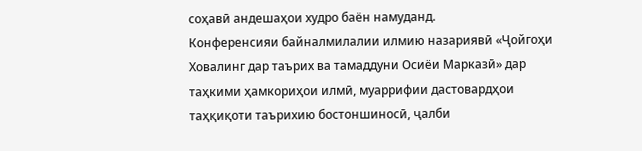соҳавӣ андешаҳои худро баён намуданд.
Конференсияи байналмилалии илмию назариявӣ «Ҷойгоҳи Ховалинг дар таърих ва тамаддуни Осиёи Марказӣ» дар таҳкими ҳамкориҳои илмӣ, муаррифии дастовардҳои таҳқиқоти таърихию бостоншиносӣ, ҷалби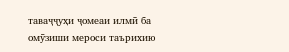таваҷҷуҳи ҷомеаи илмӣ ба омӯзиши мероси таърихию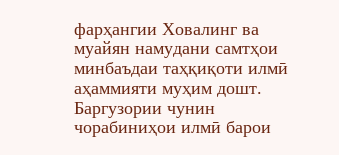фарҳангии Ховалинг ва муайян намудани самтҳои минбаъдаи таҳқиқоти илмӣ аҳаммияти муҳим дошт.
Баргузории чунин чорабиниҳои илмӣ барои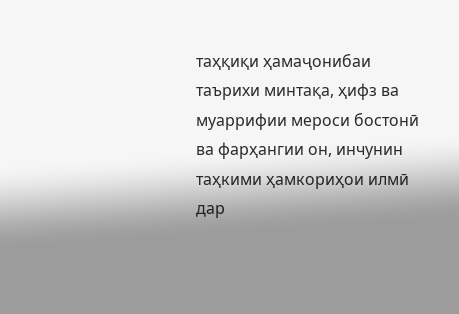таҳқиқи ҳамаҷонибаи таърихи минтақа, ҳифз ва муаррифии мероси бостонӣ ва фарҳангии он, инчунин таҳкими ҳамкориҳои илмӣ дар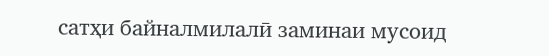сатҳи байналмилалӣ заминаи мусоид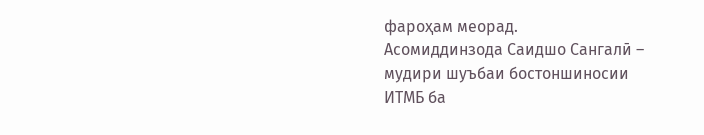фароҳам меорад.
Асомиддинзода Саидшо Сангалӣ –
мудири шуъбаи бостоншиносии
ИТМБ ба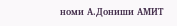номи А.Дониши АМИТ